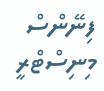ފިނޭންސް މިނިސްޓްރީ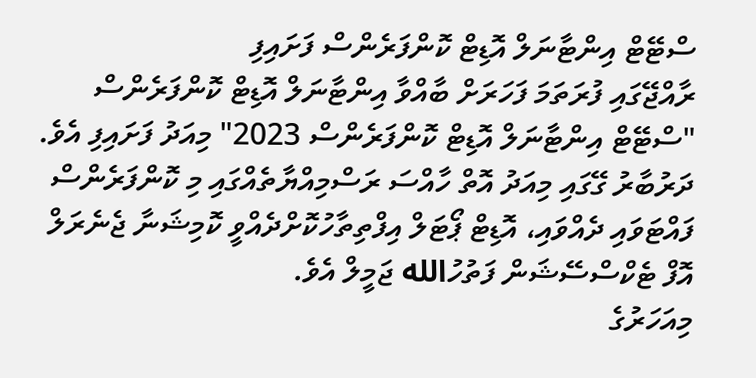ސްޓޭޓް އިންޓާނަލް އޮޑިޓް ކޮންފަރެންސް ފަށައިފި
ރާއްޖޭގައި ފުރަތަމަ ފަހަރަށް ބާއްވާ އިންޓާނަލް އޮޑިޓް ކޮންފަރެންސް "ސްޓޭޓް އިންޓާނަލް އޮޑިޓް ކޮންފަރެންސް 2023" މިއަދު ފަށައިފި އެވެ.
ދަރުބާރު ގޭގައި މިއަދު އޮތް ހާއްސަ ރަސްމިއްޔާތެއްގައި މި ކޮންފަރެންސް ފައްޓަވައި ދެއްވައި، އޮޑިޓް ޕޯޓަލް އިފްތިތާހުކޮށްދެއްވީ ކޮމިޝަނާ ޖެނެރަލް އޮފް ޓެކްސްސޭޝަން ފަތުހުالله ޖަމީލް އެވެ.
މިއަހަރުގެ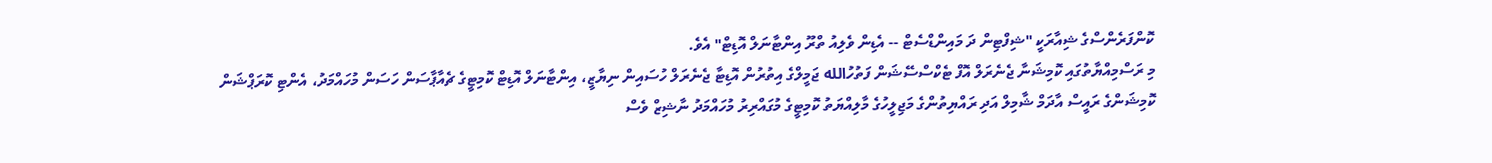ކޮންފަރެންސްގެ ޝިއާރަކީ "ޝިފްޓިން ދަ މައިންޑްސެޓް -- އެޑިން ވެލިއު ތްރޫ އިންޓާނަލް އޮޑިޓް" އެވެ.
މި ރަސްމިއްޔާތުގައި ކޮމިޝަނާ ޖެނެރަލް އޮފް ޓެކްސްސޭޝަން ފަތުހުالله ޖަމީލްގެ އިތުރުން އޮޑިޓާ ޖެނެރަލް ހުސައިން ނިޔާޒީ، އިންޓާނަލް އޮޑިޓް ކޮމިޓީގެ ޗެއާޕާސަން ހަސަން މުހައްމަދު، އެންޓި ކޮރަޕްޝަން ކޮމިޝަންގެ ރައީސް އާދަމް ޝާމިލް އަދި ރައްޔިތުންގެ މަޖިލީހުގެ މާލިއްޔަތު ކޮމިޓީގެ މުގައްރިރު މުހައްމަދު ނާޝިޒް ވެސް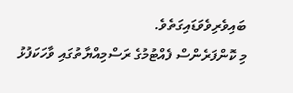ބައިވެރިވެވަޑައިގަތެވެ.
މި ކޮންފަރެންސް ފެއްޓުމުގެ ރަސްމިއްޔާތުގައި ވާހަކަފުޅު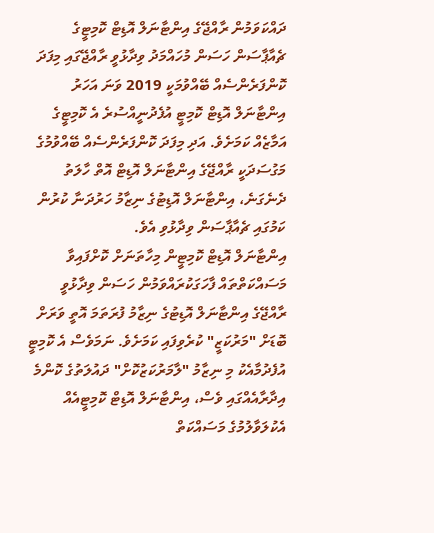ދައްކަވަމުން ރާއްޖޭގެ އިންޓާނަލް އޮޑިޓް ކޮމިޓީގެ ޗެއާޕާސަން ހަސަން މުހައްމަދު ވިދާޅުވީ ރާއްޖޭގައި މިފަދަ ކޮންފަރެންސެއް ބޭއްވުމަކީ 2019 ވަނަ އަހަރު އިންޓާނަލް އޮޑިޓް ކޮމިޓީ އުފެދުނީއްސުރެ އެ ކޮމިޓީގެ އަމާޒެއް ކަމަށެވެ. އަދި މިފަދަ ކޮންފަރެންސެއް ބޭއްވުމުގެ މަގުސަދަކީ ރާއްޖޭގެ އިންޓާނަލް އޮޑިޓް އޮތް ހާލަތު ދެނެގަނެ، އިންޓާނަލް އޮޑިޓުގެ ނިޒާމު ހަރުދަނާ ކުރުން ކަމުގައި ޗެއާޕާސަން ވިދާޅުވި އެވެ.
އިންޓާނަލް އޮޑިޓް ކޮމިޓީން މިހާތަނަށް ކޮށްފައިވާ މަސައްކަތްތައް ފާހަގަކުރައްވަމުން ހަސަން ވިދާޅުވީ ރާއްޖޭގެ އިންޓާނަލް އޮޑިޓުގެ ނިޒާމު ފުރަތަމަ އޮތީ ވަރަށް ބޮޑަށް "މަރުކަޒީ" ކުރެވިފައި ކަމަށެވެ. ނަމަވެސް އެ ކޮމިޓީ އުފެދުމާއެކު މި ނިޒާމު "ލާމަރުކަޒުކޮށް" ދައުލަތުގެ ކޮންމެ އިދާރާއެއްގައި ވެސް، އިންޓާނަލް އޮޑިޓް ކޮމިޓީއެއް އެކުލަވާލުމުގެ މަސައްކަތް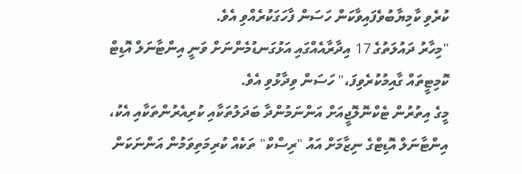ކުރެވި ކާމިޔާބުވެފައިވާކަން ހަސަން ފާހަގަކުރެއްވި އެވެ.
"މިހާރު ދައުލަތުގެ 17 އިދާރާއެއްގައި އަޅުގަނޑުމެންނަށް ވަނީ އިންޓާނަލް އޮޑިޓް ކޮމިޓީތައް ގާއިމުކުރެވިފަ،" ހަސަން ވިދާޅުވި އެވެ.
މީގެ އިތުރުން ޓެކްނޮލޮޖީއަށް އަންނަމުންދާ ބަދަލުތަކާއި ކުރިއެރުންތަކާއި އެކު، އިންޓާނަލް އޮޑިޓްގެ ނިޒާމަށް އައު "ރިސްކް" ތަކެއް ކުރިމަތިވަމުން އަންނަކަން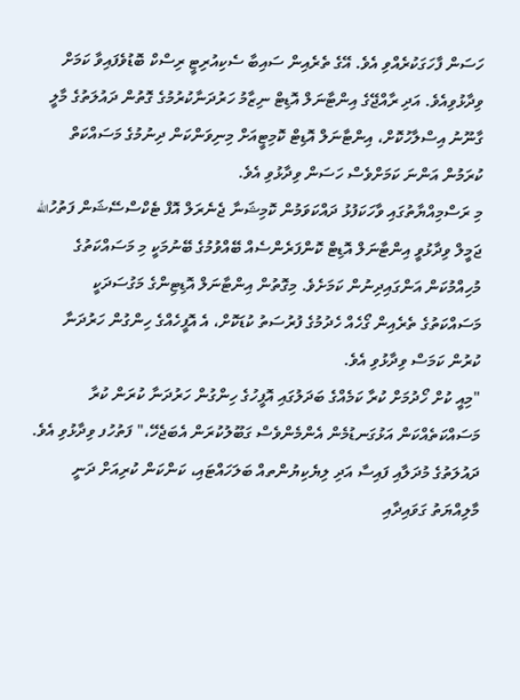ހަސަން ފާހަގަކުރެއްވި އެވެ. އޭގެ ތެރެއިން ސައިބާ ސެކިއުރިޓީ ރިސްކް ބޮޑުވެފައިވާ ކަމަށް ވިދާޅުވިއެވެ. އަދި ރާއްޖޭގެ އިންޓާނަލް އޮޑިޓް ނިޒާމު ހަރުދަނާކުރުމުގެ ގޮތުން ދައުލަތުގެ މާލީ ގާނޫނު އިސްލާހުކޮށް، އިންޓާނަލް އޮޑިޓް ކޮމިޓީއަށް މިނިވަންކަން ދިނުމުގެ މަސައްކަތް ކުރަމުން އަންނަ ކަމަށްވެސް ހަސަން ވިދާޅުވި އެވެ.
މި ރަސްމިއްޔާތުގައި ވާހަކަފުޅު ދައްކަވަމުން ކޮމިޝަނާ ޖެނެރަލް އޮފް ޓެކްސްސޭޝަން ފަތުހުالله ޖަމީލް ވިދާޅުވީ އިންޓާނަލް އޮޑިޓް ކޮންފަރެންސެއް ބޭއްވުމުގެ ބޭނުމަކީ މި މަސައްކަތުގެ މުހިއްމުކަން އަންގައިދިނުން ކަމަށެވެ. މިގޮތުން އިންޓާނަލް އޮޑިޓިންގެ މަގުސަދަކީ މަސައްކަތުގެ ތެރެއިން ގޯހެއް ހެދުމުގެ ފުރުސަތު ކުޑަކޮށް، އެ އޮފީހެއްގެ ހިންގުން ހަރުދަނާ ކުރުން ކަމަސް ވިދާޅުވި އެވެ.
"މިއީ ކުށް ހޯދުމަށް ކުރާ ކަމެއްގެ ބަދަލުގައި އޮފީހުގެ ހިންގުން ހަރުދަނާ ކުރަން ކުރާ މަސައްކަތެއްކަން އަޅުގަނޑުމެން އެންމެންވެސް ގަބޫލުކުރަން އެބަޖެހޭ،" ފަތުހުފ ވިދާޅުވި އެވެ.
ދައުލަތުގެ މުދަލާއި ފައިސާ އަދި ލިޔެކިޔުންތއް ބަލަހައްޓައި، ކަންކަން ކުރިއަށް ދަނީ މާލިއްޔަތު ގަވައިދާއި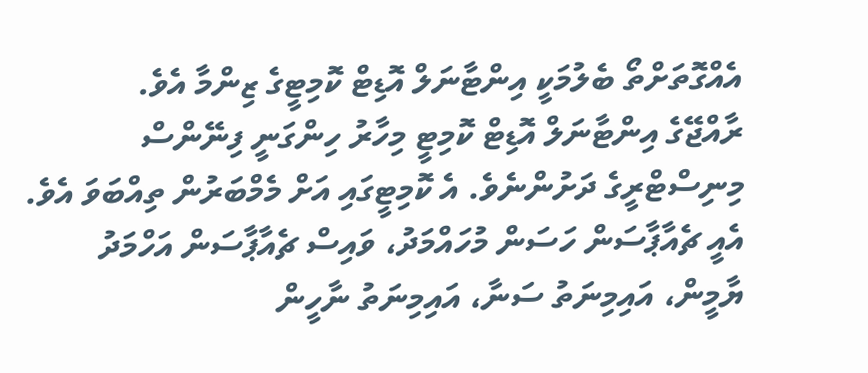އެއްގޮތަށްތޯ ބެލުމަކީ އިންޓާނަލް އޮޑިޓް ކޮމިޓީގެ ޒިންމާ އެވެ.
ރާއްޖޭގެ އިންޓާނަލް އޮޑިޓް ކޮމިޓީ މިހާރު ހިންގަނީ ފިނޭންސް މިނިސްޓްރީގެ ދަށުންނެވެ. އެ ކޮމިޓީގައި އަށް މެމްބަރުން ތިއްބަވަ އެވެ. އެއީ ޗެއާޕާސަން ހަސަން މުހައްމަދު، ވައިސް ޗެއާޕާސަން އަހްމަދު ޔާމީން، އައިމިނަތު ސަނާ، އައިމިނަތު ނާހީން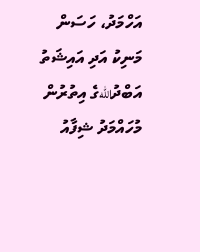އަހްމަދު، ހަސަން މަނިކު އަދި އައިޝަތު އަބްދުاللهގެ އިތުރުން މުހައްމަދު ޝިފާއު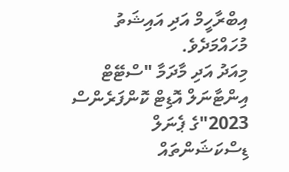އިބްރާހީމް އަދި އައިޝަތު މުހައްމަދެވެ.
މިއަދު އަދި މާދަމާ "ސްޓޭޓް އިންޓާނަލް އޮޑިޓް ކޮންފަރެންސް 2023"ގެ ޕެނަލް ޑިސްކަޝަންތައް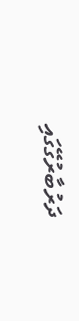ދަރުބާރުގޭގައި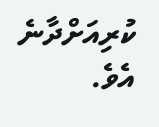ކުރިއަށްދާނެ އެވެ.